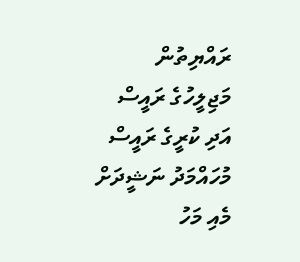ރައްޔިތުން މަޖިލީހުގެ ރައީސް އަދި ކުރީގެ ރައީސް މުހައްމަދު ނަޝީދަށް މެއި މަހު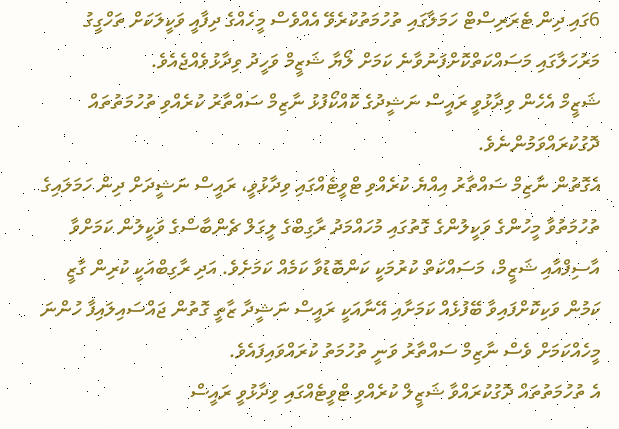6ގައި ދިން ޓެރަރިސްޓް ހަމަލާގައި ތުހުމަތުކުރެވޭ އެއްވެސް މީހެއްގެ ދިފާއީ ވަކީލަކަށް ތަހްގީގު މަރުހަލާގައި މަސައްކަތްކޮށްފަނުވާނެ ކަމަށް ލޯޔާ ޝަޒީމް ވަހީދު ވިދާޅުވެއްޖެއެވެ.
ޝަޒީމް އެހެން ވިދާޅުވީ ރައީސް ނަޝީދުގެ ކޮއްކޯފުޅު ނާޒިމް ސައްތާރު ކުރެއްވި ތުހުމަތުތައް ދޮގުކުރައްވަމުންނެވެ.
އެގޮތުން ނާޒިމް ސައްތާރު އިއްޔެ ކުރެއްވި ޓްވީޓެއްގައި ވިދާޅުވީ، ރައީސް ނަޝީދަށް ދިން ހަމަލައިގެ ތުހުމަތުވާ މީހުންގެ ވަކީލުންގެ ގޮތުގައި މުހައްމަދު ރާގިބްގެ ލީގަލް ޗެންބާސްގެ ވަކީލުން ކަމަށްވާ އާސިފްއާއި ޝަޒީމް، މަސައްކަތް ކުރުމަކީ ކަންބޮޑުވާ ކަމެއް ކަމަށެވެ. އަދި ރާގިބްއަކީ ކުރިން ގާޒީ ކަމުން ވަކިކޮށްފައިވާ ބޭފުޅެއް ކަމަށާއި އޭނާއަކީ ރައީސް ނަޝީދާ ޒާތީ ގޮތުން ޖައްސައިލައިފާ ހުންނަ މީހެއްކަމަށް ވެސް ނާޒިމް ސައްތާރު ވަނީ ތުހުމަތު ކުރައްވައިފައެވެ.
އެ ތުހުމަތުތައް ދޮގުކުރައްވާ ޝަޒީލް ކުރެއްވި ޓްވީޓެއްގައި ވިދާޅުވީ ރައީސް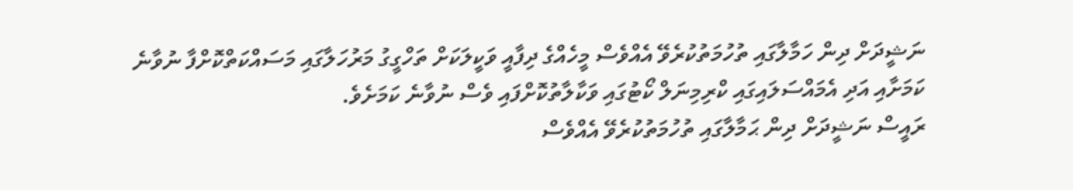ނަޝީދަށް ދިން ހަމާލާގައި ތުހުމަތުކުރެވޭ އެއްވެސް މީހެއްގެ ދިފާއީ ވަކީލަކަށް ތަހްގީގު މަރުހަލާގައި މަސައްކަތްކޮށްފާ ނުވާނެ ކަމަށާއި އަދި އެމައްސަލައިގައި ކްރިމިނަލް ކޯޓުގައި ވަކާލާތުކޮށްފައި ވެސް ނުވާނެ ކަމަށެވެ.
ރައީސް ނަޝީދަށް ދިން ޙަމާލާގައި ތުހުމަތުކުރެވޭ އެއްވެސް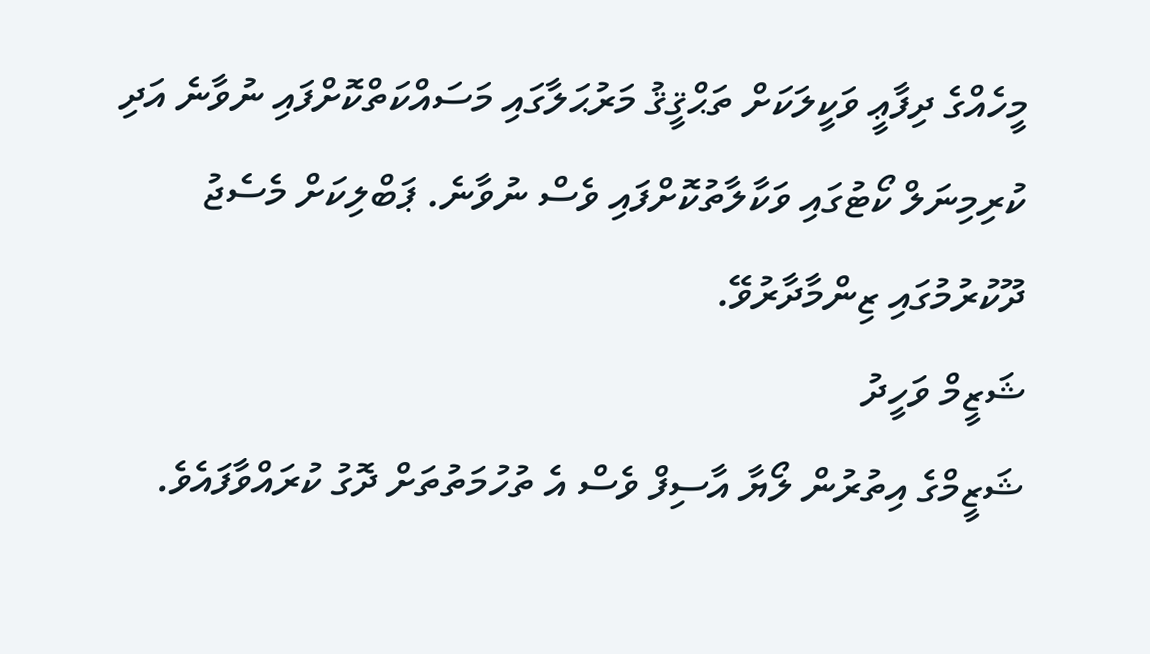މީހެއްގެ ދިފާޢީ ވަކީލަކަށް ތަޙްޤީޤު މަރުޙަލާގައި މަސައްކަތްކޮށްފައި ނުވާނެ އަދި ކުރިމިނަލް ކޯޓުގައި ވަކާލާތުކޮށްފައި ވެސް ނުވާނެ. ޕަބްލިކަށް މެސެޖު ދޫކުރުމުގައި ޒިންމާދާރުވޭ.
ޝަޒީމް ވަހީދު
ޝަޒީމްގެ އިތުރުން ލޯޔާ އާސިފް ވެސް އެ ތުހުމަތުތަށް ދޮގު ކުރައްވާފައެވެ.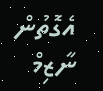އެގޮތުން ނާޒިމް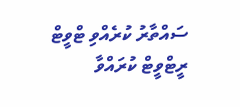ސައްތާރު ކުރެއްވި ޓްވީޓް ރީޓްވީޓް ކުރައްވާ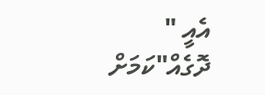އެއީ " ދޮގެއް"ކަމަށް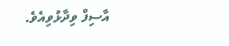އާސިފް ވިދާޅުވިއެވެ.